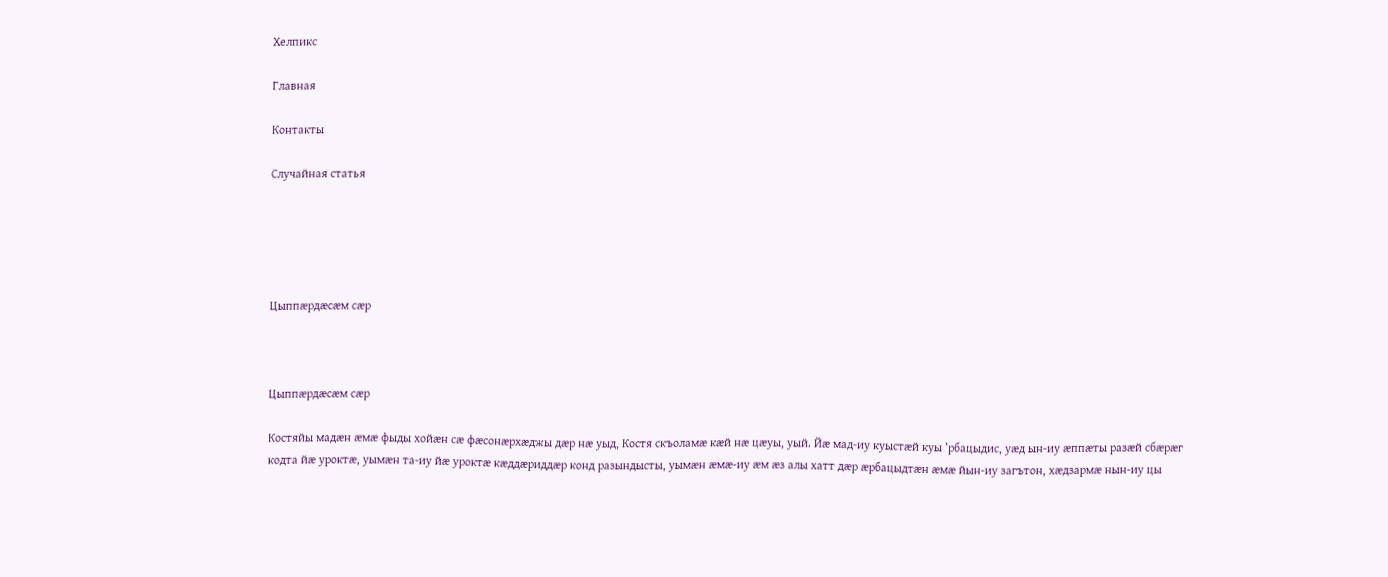Хелпикс

Главная

Контакты

Случайная статья





Цыппæрдæсæм сæр



Цыппæрдæсæм сæр

Костяйы мадæн æмæ фыды хойæн сæ фæсонæрхæджы дæр нæ уыд, Костя скъоламæ кæй нæ цæуы, уый. Йæ мад-иу куыстæй куы ’рбацыдис, уæд ын-иу æппæты разæй сбæрæг кодта йæ уроктæ, уымæн та-иу йæ уроктæ кæддæриддæр конд разындысты, уымæн æмæ-иу æм æз алы хатт дæр æрбацыдтæн æмæ йын-иу загътон, хæдзармæ нын-иу цы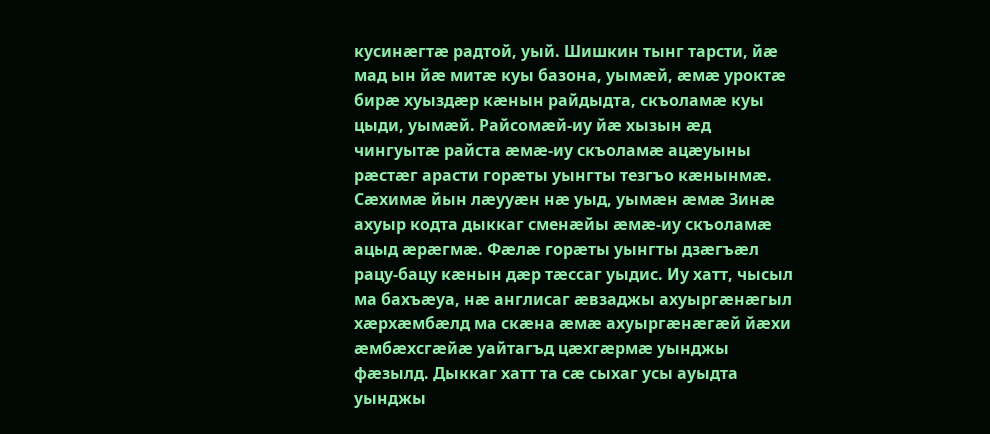кусинæгтæ радтой, уый. Шишкин тынг тарсти, йæ мад ын йæ митæ куы базона, уымæй, æмæ уроктæ бирæ хуыздæр кæнын райдыдта, скъоламæ куы цыди, уымæй. Райсомæй-иу йæ хызын æд чингуытæ райста æмæ-иу скъоламæ ацæуыны рæстæг арасти горæты уынгты тезгъо кæнынмæ. Сæхимæ йын лæууæн нæ уыд, уымæн æмæ Зинæ ахуыр кодта дыккаг сменæйы æмæ-иу скъоламæ ацыд æрæгмæ. Фæлæ горæты уынгты дзæгъæл рацу-бацу кæнын дæр тæссаг уыдис. Иу хатт, чысыл ма бахъæуа, нæ англисаг æвзаджы ахуыргæнæгыл хæрхæмбæлд ма скæна æмæ ахуыргæнæгæй йæхи æмбæхсгæйæ уайтагъд цæхгæрмæ уынджы фæзылд. Дыккаг хатт та сæ сыхаг усы ауыдта уынджы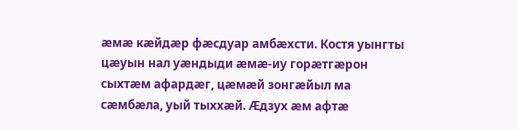æмæ кæйдæр фæсдуар амбæхсти. Костя уынгты цæуын нал уæндыди æмæ-иу горæтгæрон сыхтæм афардæг, цæмæй зонгæйыл ма сæмбæла, уый тыххæй. Æдзух æм афтæ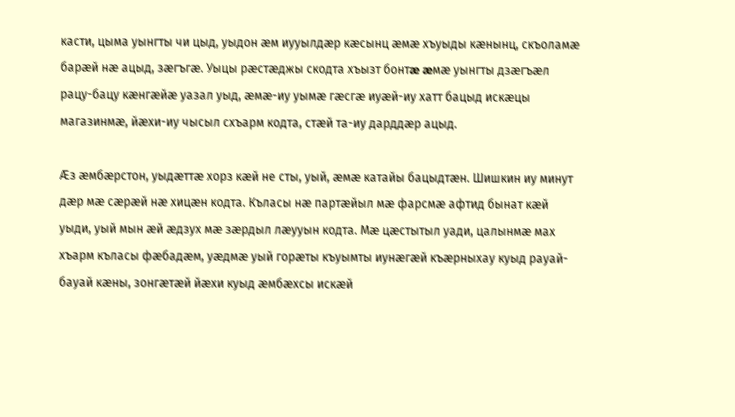касти, цыма уынгты чи цыд, уыдон æм иууылдæр кæсынц æмæ хъуыды кæнынц, скъоламæ барæй нæ ацыд, зæгъгæ. Уыцы рæстæджы скодта хъызт бонтæ æмæ уынгты дзæгъæл рацу-бацу кæнгæйæ уазал уыд, æмæ-иу уымæ гæсгæ иуæй-иу хатт бацыд искæцы магазинмæ, йæхи-иу чысыл схъарм кодта, стæй та-иу дарддæр ацыд.

Æз æмбæрстон, уыдæттæ хорз кæй не сты, уый, æмæ катайы бацыдтæн. Шишкин иу минут дæр мæ сæрæй нæ хицæн кодта. Къласы нæ партæйыл мæ фарсмæ афтид бынат кæй уыди, уый мын æй æдзух мæ зæрдыл лæууын кодта. Мæ цæстытыл уади, цалынмæ мах хъарм къласы фæбадæм, уæдмæ уый горæты къуымты иунæгæй къæрныхау куыд рауай-бауай кæны, зонгæтæй йæхи куыд æмбæхсы искæй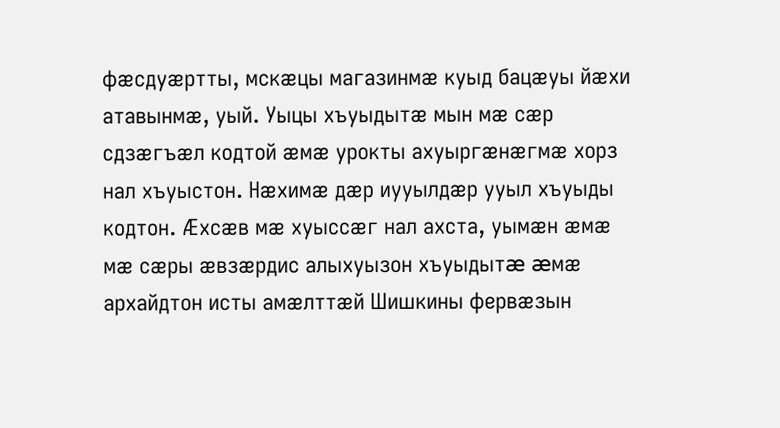фæсдуæртты, мскæцы магазинмæ куыд бацæуы йæхи атавынмæ, уый. Уыцы хъуыдытæ мын мæ сæр сдзæгъæл кодтой æмæ урокты ахуыргæнæгмæ хорз нал хъуыстон. Нæхимæ дæр иууылдæр ууыл хъуыды кодтон. Æхсæв мæ хуыссæг нал ахста, уымæн æмæ мæ сæры æвзæрдис алыхуызон хъуыдытæ æмæ архайдтон исты амæлттæй Шишкины фервæзын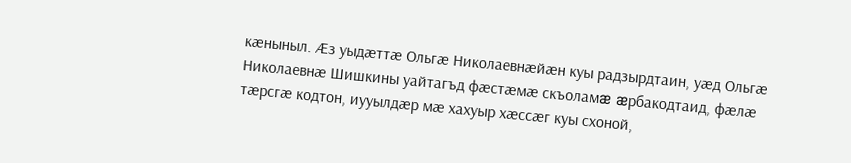кæныныл. Æз уыдæттæ Ольгæ Николаевнæйæн куы радзырдтаин, уæд Ольгæ Николаевнæ Шишкины уайтагъд фæстæмæ скъоламæ æрбакодтаид, фæлæ тæрсгæ кодтон, иууылдæр мæ хахуыр хæссæг куы схоной,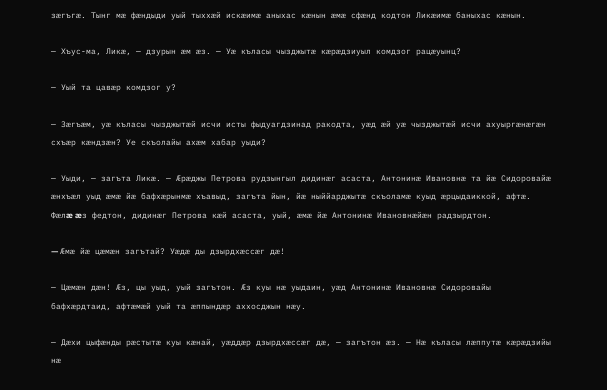зæгъгæ. Тынг мæ фæндыди уый тыххæй искæимæ аныхас кæнын æмæ сфæнд кодтон Ликæимæ баныхас кæнын.

— Хъус-ма, Ликæ, — дзурын æм æз. — Уæ къласы чызджытæ кæрæдзиуыл комдзог рацæуынц?

— Уый та цавæр комдзог у?

— Зæгъæм, уæ къласы чызджытæй исчи исты фыдуагдзинад ракодта, уæд æй уæ чызджытæй исчи ахуыргæнæгæн схъæр кæндзæн? Уе скъолайы ахæм хабар уыди?

— Уыди, — загъта Ликæ. — Æрæджы Петрова рудзынгыл дидинæг асаста, Антонинæ Ивановнæ та йæ Сидоровайæ æнхъæл уыд æмæ йæ бафхæрынмæ хъавыд, загъта йын, йæ ныййарджытæ скъоламæ куыд æрцыдаиккой, афтæ. Фæлæ æз федтон, дидинæг Петрова кæй асаста, уый, æмæ йæ Антонинæ Ивановнæйæн радзырдтон.

— Æмæ йæ цæмæн загътай? Уæдæ ды дзырдхæссæг дæ!

— Цæмæн дæн! Æз, цы уыд, уый загътон. Æз куы нæ уыдаин, уæд Антонинæ Ивановнæ Сидоровайы бафхæрдтаид, афтæмæй уый та æппындæр аххосджын нæу.

— Дæхи цыфæнды рæстытæ куы кæнай, уæддæр дзырдхæссæг дæ, — загътон æз. — Нæ къласы лæппутæ кæрæдзийы нæ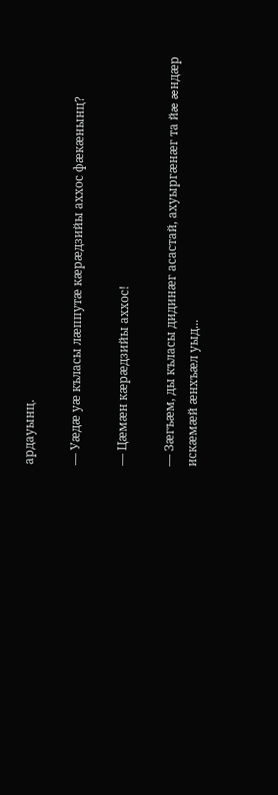ардауынц.

— Уæдæ уæ къласы лæппутæ кæрæдзийы аххос фæкæнынц?

— Цæмæн кæрæдзийы аххос!

— Зæгъæм, ды къласы дидинæг асастай, ахуыргæнæг та йæ æндæр искæмæй æнхъæл уыд...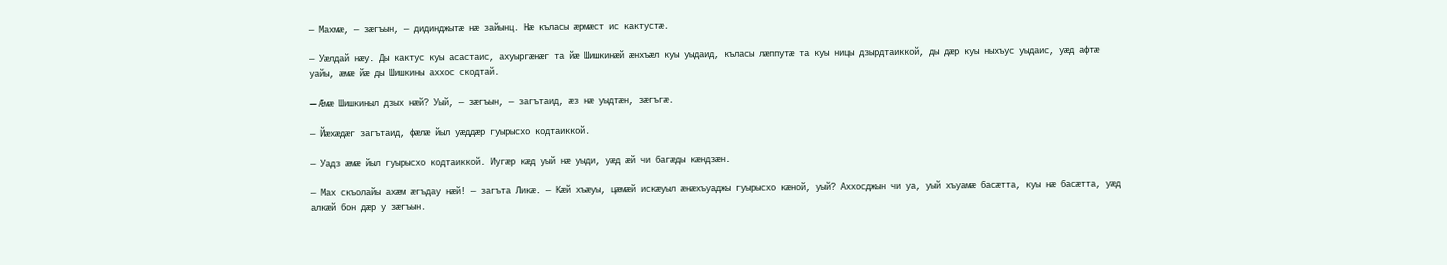— Махмæ, — зæгъын, — дидинджытæ нæ зайынц. Нæ къласы æрмæст ис кактустæ.

— Уæлдай нæу. Ды кактус куы асастаис, ахуыргæнæг та йæ Шишкинæй æнхъæл куы уыдаид, къласы лæппутæ та куы ницы дзырдтаиккой, ды дæр куы ныхъус уыдаис, уæд афтæ уайы, æмæ йæ ды Шишкины аххос скодтай.

— Æмæ Шишкиныл дзых нæй? Уый, — зæгъын, — загътаид, æз нæ уыдтæн, зæгъгæ.

— Йæхæдæг загътаид, фæлæ йыл уæддæр гуырысхо кодтаиккой.

— Уадз æмæ йыл гуырысхо кодтаиккой. Иугæр кæд уый нæ уыди, уæд æй чи багæды кæндзæн.

— Мах скъолайы ахæм æгъдау нæй! — загъта Ликæ. — Кæй хъæуы, цæмæй искæуыл æнæхъуаджы гуырысхо кæной, уый? Аххосджын чи уа, уый хъуамæ басæтта, куы нæ басæтта, уæд алкæй бон дæр у зæгъын.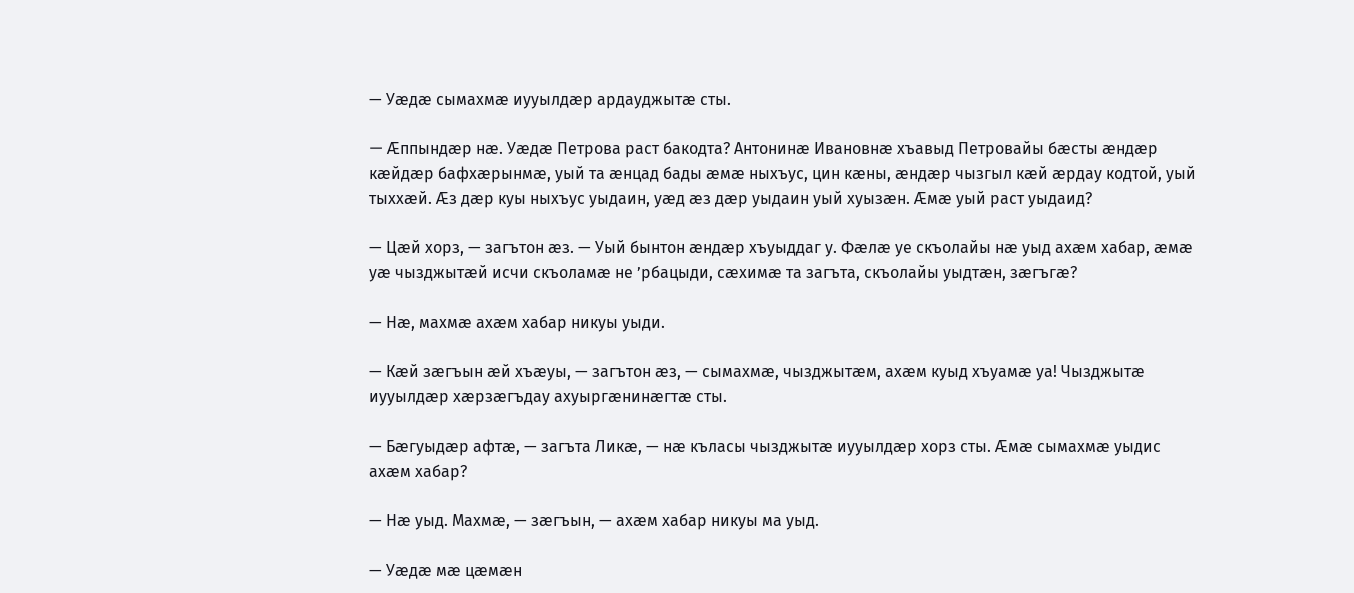— Уæдæ сымахмæ иууылдæр ардауджытæ сты.

— Æппындæр нæ. Уæдæ Петрова раст бакодта? Антонинæ Ивановнæ хъавыд Петровайы бæсты æндæр кæйдæр бафхæрынмæ, уый та æнцад бады æмæ ныхъус, цин кæны, æндæр чызгыл кæй æрдау кодтой, уый тыххæй. Æз дæр куы ныхъус уыдаин, уæд æз дæр уыдаин уый хуызæн. Æмæ уый раст уыдаид?

— Цæй хорз, — загътон æз. — Уый бынтон æндæр хъуыддаг у. Фæлæ уе скъолайы нæ уыд ахæм хабар, æмæ уæ чызджытæй исчи скъоламæ не ’рбацыди, сæхимæ та загъта, скъолайы уыдтæн, зæгъгæ?

— Нæ, махмæ ахæм хабар никуы уыди.

— Кæй зæгъын æй хъæуы, — загътон æз, — сымахмæ, чызджытæм, ахæм куыд хъуамæ уа! Чызджытæ иууылдæр хæрзæгъдау ахуыргæнинæгтæ сты.

— Бæгуыдæр афтæ, — загъта Ликæ, — нæ къласы чызджытæ иууылдæр хорз сты. Æмæ сымахмæ уыдис ахæм хабар?

— Нæ уыд. Махмæ, — зæгъын, — ахæм хабар никуы ма уыд.

— Уæдæ мæ цæмæн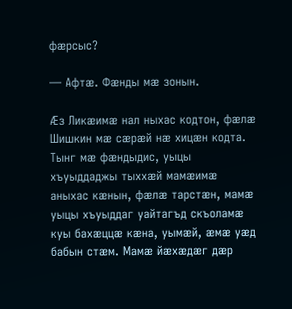фæрсыс?

— Афтæ. Фæнды мæ зонын.

Æз Ликæимæ нал ныхас кодтон, фæлæ Шишкин мæ сæрæй нæ хицæн кодта. Тынг мæ фæндыдис, уыцы хъуыддаджы тыххæй мамæимæ аныхас кæнын, фæлæ тарстæн, мамæ уыцы хъуыддаг уайтагъд скъоламæ куы бахæццæ кæна, уымæй, æмæ уæд бабын стæм. Мамæ йæхæдæг дæр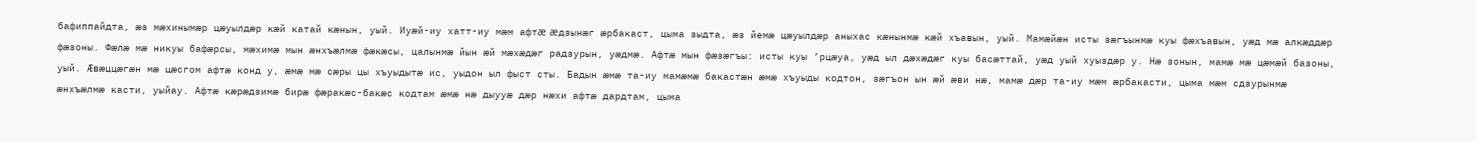бафиппайдта, æз мæхинымæр цæуылдæр кæй катай кæнын, уый. Иуæй-иу хатт-иу мæм афтæ æдзынæг æрбакаст, цыма зыдта, æз йемæ цæуылдæр аныхас кæнынмæ кæй хъавын, уый. Мамæйæн исты зæгъынмæ куы фæхъавын, уæд мæ алкæддæр фæзоны. Фæлæ мæ никуы бафæрсы, мæхимæ мын æнхъæлмæ фæкæсы, цалынмæ йын æй мæхæдæг радзурын, уæдмæ. Афтæ мын фæзæгъы: исты куы ’рцæуа, уæд ыл дæхæдæг куы басæттай, уæд уый хуыздæр у. Нæ зонын, мамæ мæ цæмæй базоны, уый. Æвæццæгæн мæ цæсгом афтæ конд у, æмæ мæ сæры цы хъуыдытæ ис, уыдон ыл фыст сты. Бадын æмæ та-иу мамæмæ бакастæн æмæ хъуыды кодтон, зæгъон ын æй æви нæ, мамæ дæр та-иу мæм æрбакасти, цыма мæм сдзурынмæ æнхъæлмæ касти, уыйау. Афтæ кæрæдзимæ бирæ фæракæс-бакæс кодтам æмæ нæ дыууæ дæр нæхи афтæ дардтам, цыма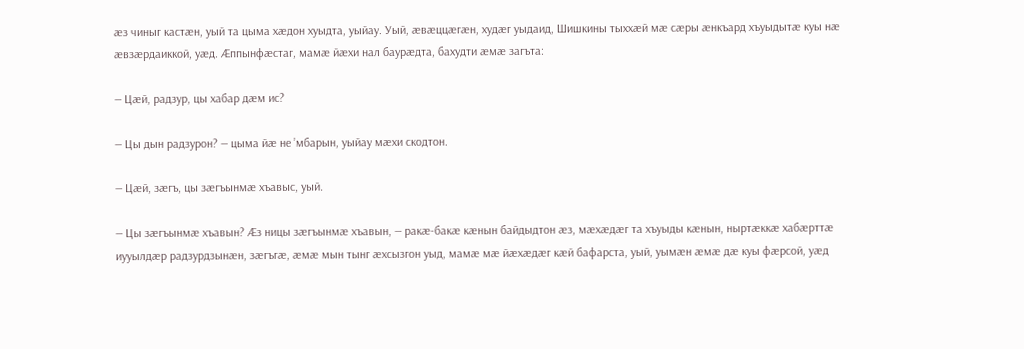æз чиныг кастæн, уый та цыма хæдон хуыдта, уыйау. Уый, æвæццæгæн, худæг уыдаид, Шишкины тыххæй мæ сæры æнкъард хъуыдытæ куы нæ æвзæрдаиккой, уæд. Æппынфæстаг, мамæ йæхи нал баурæдта, бахудти æмæ загъта:

— Цæй, радзур, цы хабар дæм ис?

— Цы дын радзурон? — цыма йæ не ’мбарын, уыйау мæхи скодтон.

— Цæй, зæгъ, цы зæгъынмæ хъавыс, уый.

— Цы зæгъынмæ хъавын? Æз ницы зæгъынмæ хъавын, — ракæ-бакæ кæнын байдыдтон æз, мæхæдæг та хъуыды кæнын, ныртæккæ хабæрттæ иууылдæр радзурдзынæн, зæгъгæ, æмæ мын тынг æхсызгон уыд, мамæ мæ йæхæдæг кæй бафарста, уый, уымæн æмæ дæ куы фæрсой, уæд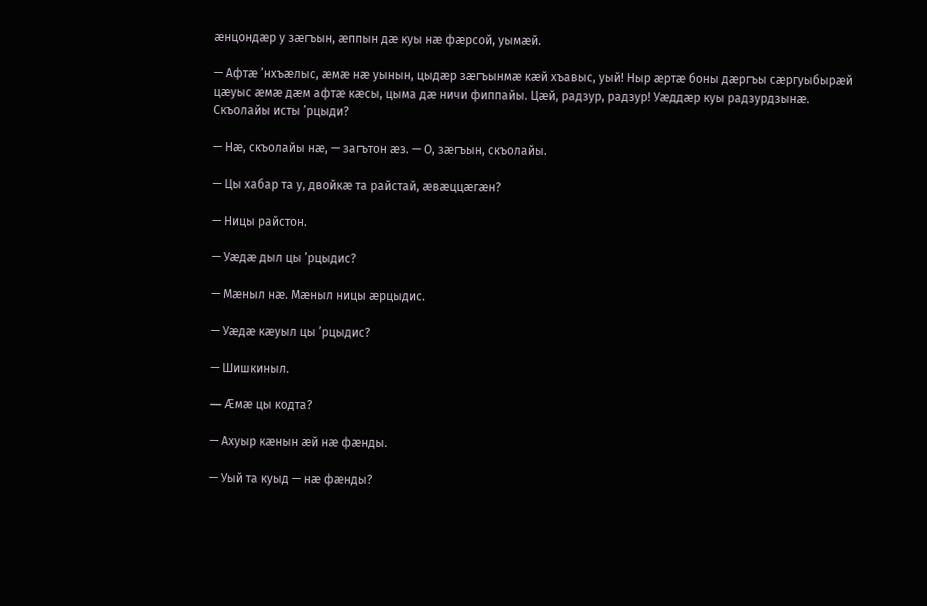æнцондæр у зæгъын, æппын дæ куы нæ фæрсой, уымæй.

— Афтæ ’нхъæлыс, æмæ нæ уынын, цыдæр зæгъынмæ кæй хъавыс, уый! Ныр æртæ боны дæргъы сæргуыбырæй цæуыс æмæ дæм афтæ кæсы, цыма дæ ничи фиппайы. Цæй, радзур, радзур! Уæддæр куы радзурдзынæ. Скъолайы исты ’рцыди?

— Нæ, скъолайы нæ, — загътон æз. — О, зæгъын, скъолайы.

— Цы хабар та у, двойкæ та райстай, æвæццæгæн?

— Ницы райстон.

— Уæдæ дыл цы ’рцыдис?

— Мæныл нæ. Мæныл ницы æрцыдис.

— Уæдæ кæуыл цы ’рцыдис?

— Шишкиныл.

— Æмæ цы кодта?

— Ахуыр кæнын æй нæ фæнды.

— Уый та куыд — нæ фæнды?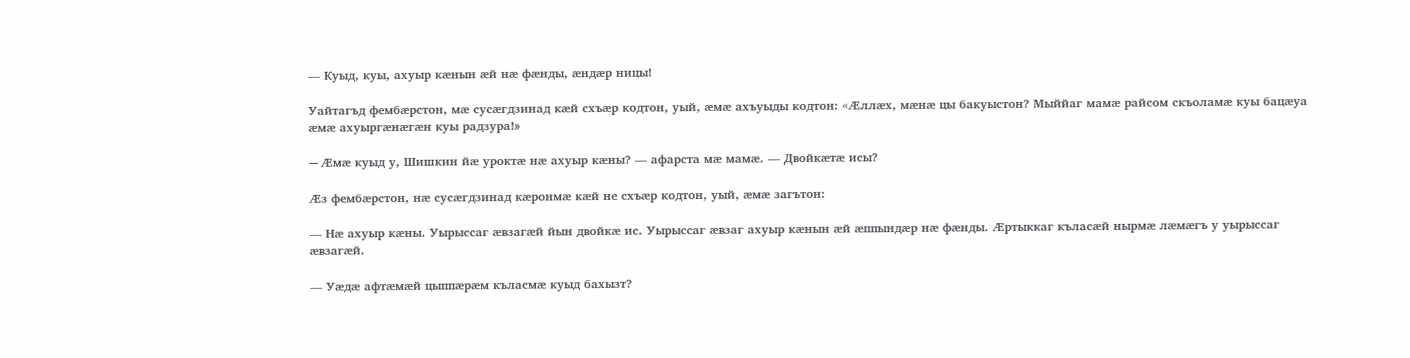— Куыд, куы, ахуыр кæнын æй нæ фæнды, æндæр ницы!

Уайтагъд фембæрстон, мæ сусæгдзинад кæй схъæр кодтон, уый, æмæ ахъуыды кодтон: «Æллæх, мæнæ цы бакуыстон? Мыййаг мамæ райсом скъоламæ куы бацæуа æмæ ахуыргæнæгæн куы радзура!»

— Æмæ куыд у, Шишкин йæ уроктæ нæ ахуыр кæны? — афарста мæ мамæ. — Двойкæтæ исы?

Æз фембæрстон, нæ сусæгдзинад кæронмæ кæй не схъæр кодтон, уый, æмæ загътон:

— Нæ ахуыр кæны. Уырыссаг æвзагæй йын двойкæ ис. Уырыссаг æвзаг ахуыр кæнын æй æппындæр нæ фæнды. Æртыккаг къласæй нырмæ лæмæгъ у уырыссаг æвзагæй.

— Уæдæ афтæмæй цыппæрæм къласмæ куыд бахызт?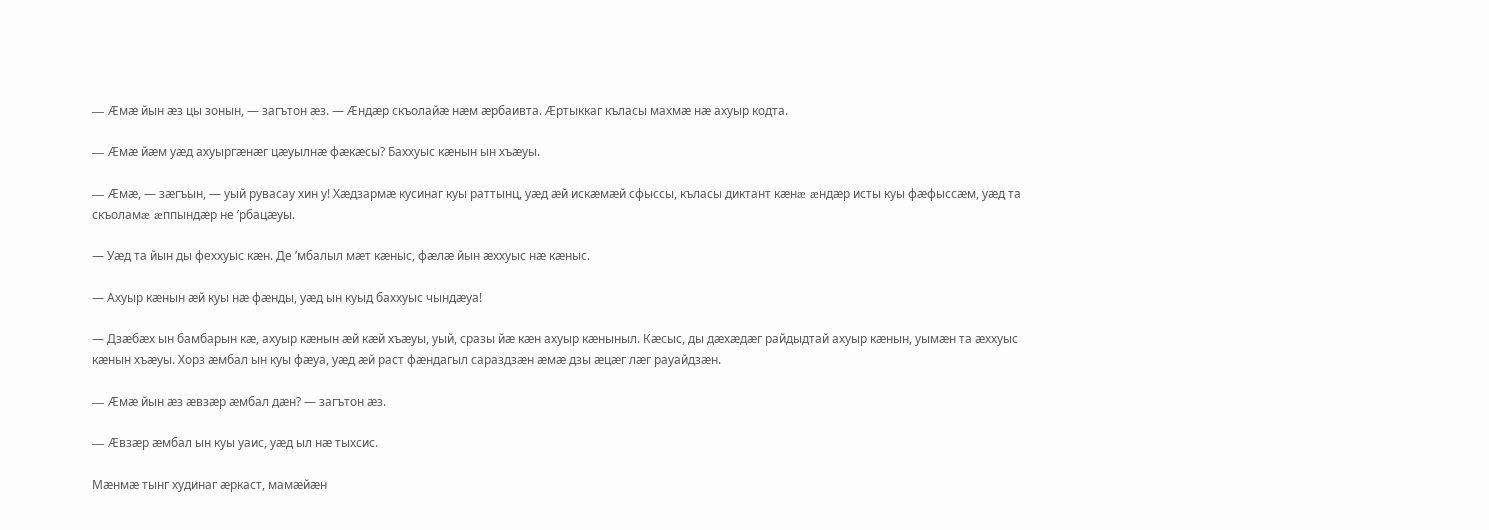— Æмæ йын æз цы зонын, — загътон æз. — Æндæр скъолайæ нæм æрбаивта. Æртыккаг къласы махмæ нæ ахуыр кодта.

— Æмæ йæм уæд ахуыргæнæг цæуылнæ фæкæсы? Баххуыс кæнын ын хъæуы.

— Æмæ, — зæгъын, — уый рувасау хин у! Хæдзармæ кусинаг куы раттынц, уæд æй искæмæй сфыссы, къласы диктант кæнæ æндæр исты куы фæфыссæм, уæд та скъоламæ æппындæр не ’рбацæуы.

— Уæд та йын ды феххуыс кæн. Де ’мбалыл мæт кæныс, фæлæ йын æххуыс нæ кæныс.

— Ахуыр кæнын æй куы нæ фæнды, уæд ын куыд баххуыс чындæуа!

— Дзæбæх ын бамбарын кæ, ахуыр кæнын æй кæй хъæуы, уый, сразы йæ кæн ахуыр кæныныл. Кæсыс, ды дæхæдæг райдыдтай ахуыр кæнын, уымæн та æххуыс кæнын хъæуы. Хорз æмбал ын куы фæуа, уæд æй раст фæндагыл сараздзæн æмæ дзы æцæг лæг рауайдзæн.

— Æмæ йын æз æвзæр æмбал дæн? — загътон æз.

— Æвзæр æмбал ын куы уаис, уæд ыл нæ тыхсис.

Мæнмæ тынг худинаг æркаст, мамæйæн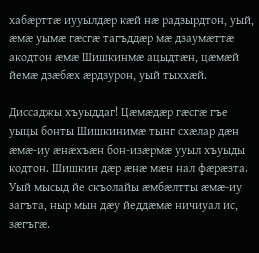хабæрттæ иууылдæр кæй нæ радзырдтон, уый, æмæ уымæ гæсгæ тагъддæр мæ дзаумæттæ акодтон æмæ Шишкинмæ ацыдтæн, цæмæй йемæ дзæбæх æрдзурон, уый тыххæй.

Диссаджы хъуыддаг! Цæмæдæр гæсгæ гъе уыцы бонты Шишкинимæ тынг схæлар дæн æмæ-иу æнæхъæн бон-изæрмæ ууыл хъуыды кодтон. Шишкин дæр æнæ мæн нал фæрæзта. Уый мысыд йе скъолайы æмбæлтты æмæ-иу загъта, ныр мын дæу йеддæмæ ничиуал ис, зæгъгæ.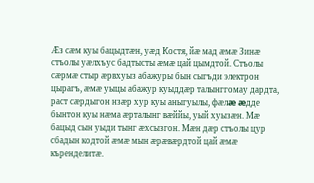Æз сæм куы бацыдтæн, уæд Костя, йæ мад æмæ Зинæ стъолы уæлхъус бадтысты æмæ цай цымдтой. Стъолы сæрмæ стыр æрвхуыз абажуры бын сыгъди электрон цырагъ, æмæ уыцы абажур куыддæр талынггомау дардта, раст сæрдыгон нзæр хур куы аныгуылы, фæлæ æдде бынтон куы нæма æрталынг вæййы, уый хуызæн. Мæ бацыд сын уыди тынг æхсызгон. Мæн дæр стъолы цур сбадын кодтой æмæ мын æрæвæрдтой цай æмæ къренделитæ.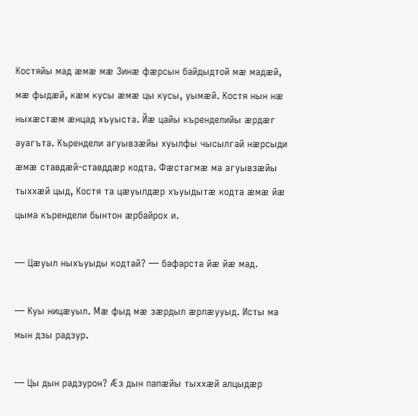Костяйы мад æмæ мæ Зинæ фæрсын байдыдтой мæ мадæй, мæ фыдæй, кæм кусы æмæ цы кусы, уымæй. Костя нын нæ ныхæстæм æнцад хъуыста. Йæ цайы къренделийы æрдæг ауагъта. Кърендели агуывзæйы хуылфы чысылгай нæрсыди æмæ ставдæй-ставддæр кодта. Фæстагмæ ма агуывзæйы тыххæй цыд, Костя та цæуылдæр хъуыдытæ кодта æмæ йæ цыма кърендели бынтон æрбайрох и.

— Цæуыл ныхъуыды кодтай? — бафарста йæ йæ мад.

— Куы ницæуыл. Мæ фыд мæ зæрдыл æрлæууыд. Исты ма мын дзы радзур.

— Цы дын радзурон? Æз дын папæйы тыххæй алцыдæр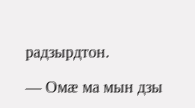радзырдтон.

— Омæ ма мын дзы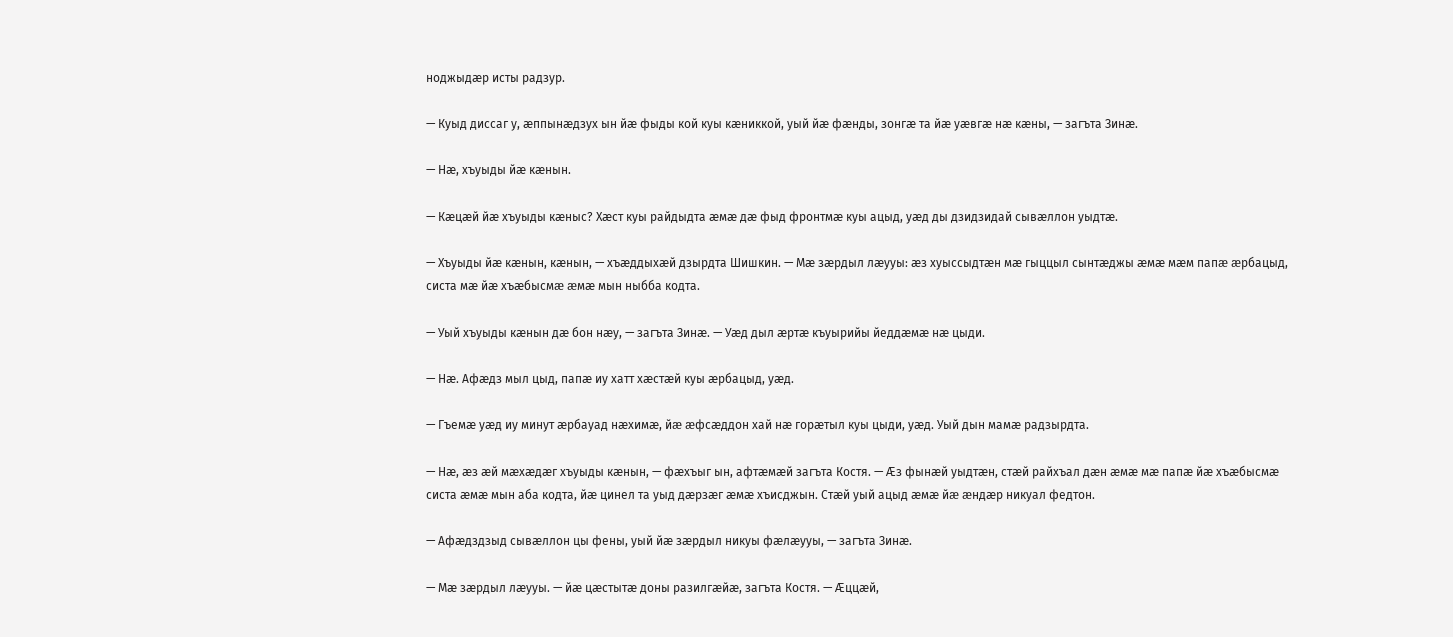ноджыдæр исты радзур.

— Куыд диссаг у, æппынæдзух ын йæ фыды кой куы кæниккой, уый йæ фæнды, зонгæ та йæ уæвгæ нæ кæны, — загъта Зинæ.

— Нæ, хъуыды йæ кæнын.

— Кæцæй йæ хъуыды кæныс? Хæст куы райдыдта æмæ дæ фыд фронтмæ куы ацыд, уæд ды дзидзидай сывæллон уыдтæ.

— Хъуыды йæ кæнын, кæнын, — хъæддыхæй дзырдта Шишкин. — Мæ зæрдыл лæууы: æз хуыссыдтæн мæ гыццыл сынтæджы æмæ мæм папæ æрбацыд, систа мæ йæ хъæбысмæ æмæ мын ныбба кодта.

— Уый хъуыды кæнын дæ бон нæу, — загъта Зинæ. — Уæд дыл æртæ къуырийы йеддæмæ нæ цыди.

— Нæ. Афæдз мыл цыд, папæ иу хатт хæстæй куы æрбацыд, уæд.

— Гъемæ уæд иу минут æрбауад нæхимæ, йæ æфсæддон хай нæ горæтыл куы цыди, уæд. Уый дын мамæ радзырдта.

— Нæ, æз æй мæхæдæг хъуыды кæнын, — фæхъыг ын, афтæмæй загъта Костя. — Æз фынæй уыдтæн, стæй райхъал дæн æмæ мæ папæ йæ хъæбысмæ систа æмæ мын аба кодта, йæ цинел та уыд дæрзæг æмæ хъисджын. Стæй уый ацыд æмæ йæ æндæр никуал федтон.

— Афæдздзыд сывæллон цы фены, уый йæ зæрдыл никуы фæлæууы, — загъта Зинæ.

— Мæ зæрдыл лæууы. — йæ цæстытæ доны разилгæйæ, загъта Костя. — Æццæй,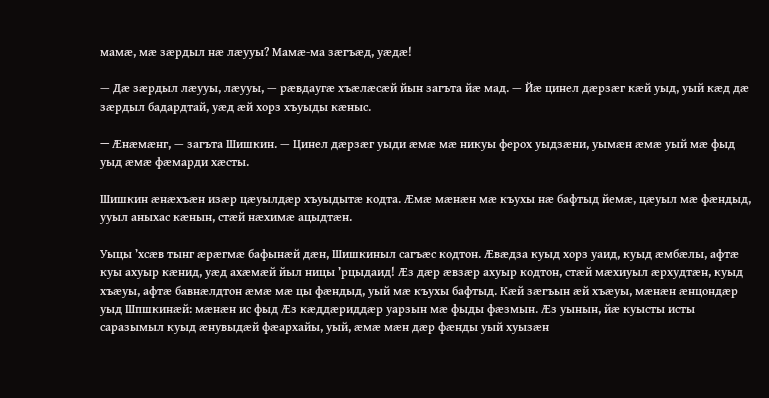мамæ, мæ зæрдыл нæ лæууы? Мамæ-ма зæгъæд, уæдæ!

— Дæ зæрдыл лæууы, лæууы, — рæвдаугæ хъæлæсæй йын загъта йæ мад. — Йæ цинел дæрзæг кæй уыд, уый кæд дæ зæрдыл бадардтай, уæд æй хорз хъуыды кæныс.

— Æнæмæнг, — загъта Шишкин. — Цинел дæрзæг уыди æмæ мæ никуы ферох уыдзæни, уымæн æмæ уый мæ фыд уыд æмæ фæмарди хæсты.

Шишкин æнæхъæн изæр цæуылдæр хъуыдытæ кодта. Æмæ мæнæн мæ къухы нæ бафтыд йемæ, цæуыл мæ фæндыд, ууыл аныхас кæнын, стæй нæхимæ ацыдтæн.

Уыцы ’хсæв тынг æрæгмæ бафынæй дæн, Шишкиныл сагъæс кодтон. Æвæдза куыд хорз уаид, куыд æмбæлы, афтæ куы ахуыр кæнид, уæд ахæмæй йыл ницы ’рцыдаид! Æз дæр æвзæр ахуыр кодтон, стæй мæхиуыл æрхудтæн, куыд хъæуы, афтæ бавнæлдтон æмæ мæ цы фæндыд, уый мæ къухы бафтыд. Кæй зæгъын æй хъæуы, мæнæн æнцондæр уыд Шпшкинæй: мæнæн ис фыд Æз кæддæриддæр уарзын мæ фыды фæзмын. Æз уынын, йæ куысты исты саразымыл куыд æнувыдæй фæархайы, уый, æмæ мæн дæр фæнды уый хуызæн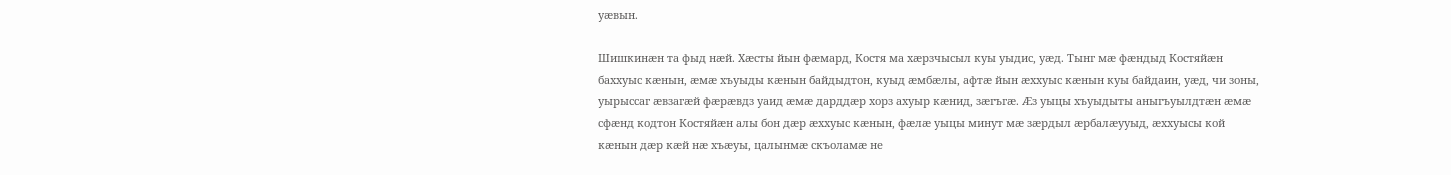уæвын.

Шишкинæн та фыд нæй. Хæсты йын фæмард, Костя ма хæрзчысыл куы уыдис, уæд. Тынг мæ фæндыд Костяйæн баххуыс кæнын, æмæ хъуыды кæнын байдыдтон, куыд æмбæлы, афтæ йын æххуыс кæнын куы байдаин, уæд, чи зоны, уырыссаг æвзагæй фæрæвдз уаид æмæ дарддæр хорз ахуыр кæнид, зæгъгæ. Æз уыцы хъуыдыты аныгъуылдтæн æмæ сфæнд кодтон Костяйæн алы бон дæр æххуыс кæнын, фæлæ уыцы минут мæ зæрдыл æрбалæууыд, æххуысы кой кæнын дæр кæй нæ хъæуы, цалынмæ скъоламæ не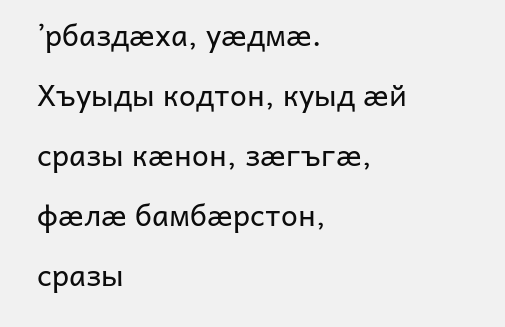’рбаздæха, уæдмæ. Хъуыды кодтон, куыд æй сразы кæнон, зæгъгæ, фæлæ бамбæрстон, сразы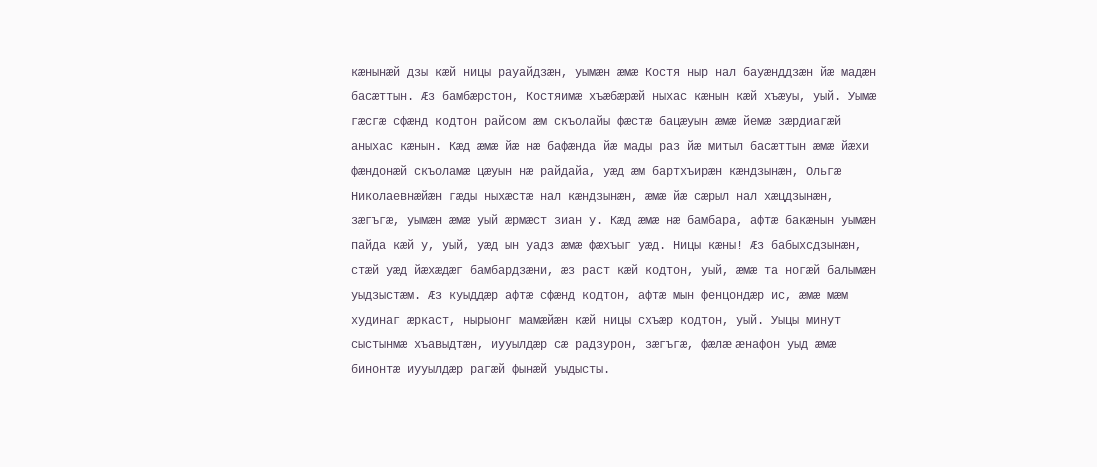кæнынæй дзы кæй ницы рауайдзæн, уымæн æмæ Костя ныр нал бауæнддзæн йæ мадæн басæттын. Æз бамбæрстон, Костяимæ хъæбæрæй ныхас кæнын кæй хъæуы, уый. Уымæ гæсгæ сфæнд кодтон райсом æм скъолайы фæстæ бацæуын æмæ йемæ зæрдиагæй аныхас кæнын. Кæд æмæ йæ нæ бафæнда йæ мады раз йæ митыл басæттын æмæ йæхи фæндонæй скъоламæ цæуын нæ райдайа, уæд æм бартхъирæн кæндзынæн, Ольгæ Николаевнæйæн гæды ныхæстæ нал кæндзынæн, æмæ йæ сæрыл нал хæцдзынæн, зæгъгæ, уымæн æмæ уый æрмæст зиан у. Кæд æмæ нæ бамбара, афтæ бакæнын уымæн пайда кæй у, уый, уæд ын уадз æмæ фæхъыг уæд. Ницы кæны! Æз бабыхсдзынæн, стæй уæд йæхæдæг бамбардзæни, æз раст кæй кодтон, уый, æмæ та ногæй балымæн уыдзыстæм. Æз куыддæр афтæ сфæнд кодтон, афтæ мын фенцондæр ис, æмæ мæм худинаг æркаст, нырыонг мамæйæн кæй ницы схъæр кодтон, уый. Уыцы минут сыстынмæ хъавыдтæн, иууылдæр сæ радзурон, зæгъгæ, фæлæ æнафон уыд æмæ бинонтæ иууылдæр рагæй фынæй уыдысты.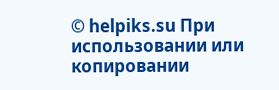© helpiks.su При использовании или копировании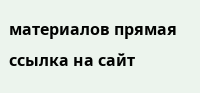материалов прямая ссылка на сайт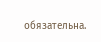обязательна.